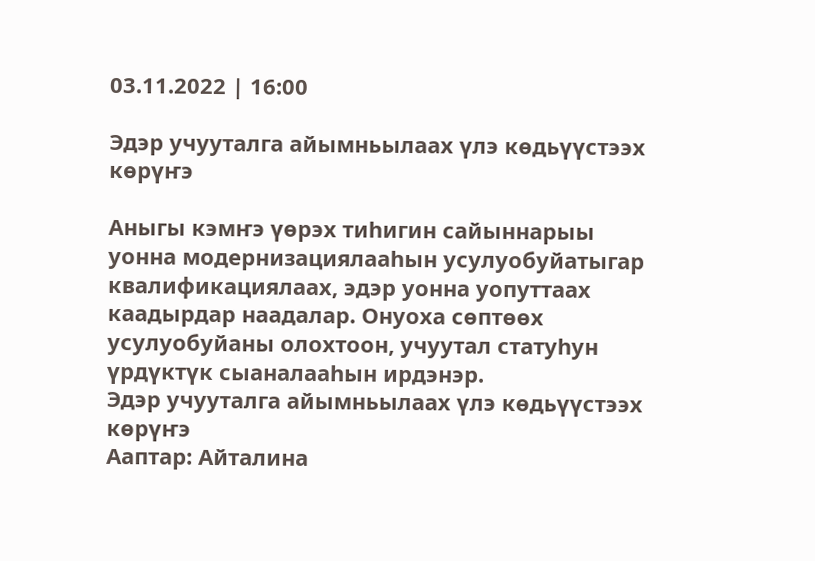03.11.2022 | 16:00

Эдэр учууталга айымньылаах үлэ көдьүүстээх көрүҥэ

Аныгы кэмҥэ үөрэх тиһигин сайыннарыы уонна модернизациялааһын усулуобуйатыгар квалификациялаах, эдэр уонна уопуттаах каадырдар наадалар. Онуоха сөптөөх усулуобуйаны олохтоон, учуутал статуһун үрдүктүк сыаналааһын ирдэнэр.
Эдэр учууталга айымньылаах үлэ көдьүүстээх көрүҥэ
Ааптар: Айталина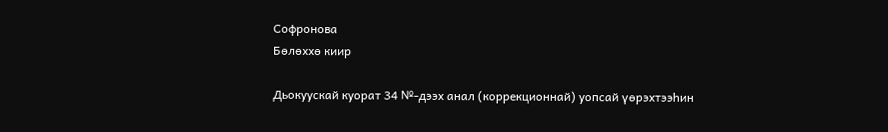Софронова
Бөлөххө киир

Дьокуускай куорат 34 №-дээх анал (коррекционнай) уопсай үөрэхтээһин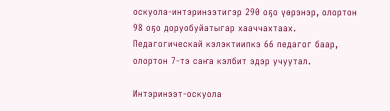оскуола-интэринээтигэр 290 оҕо үөрэнэр, олортон 98 оҕо доруобуйатыгар хааччахтаах. Педагогическай кэлэктиипкэ 66 педагог баар, олортон 7-тэ саҥа кэлбит эдэр учуутал.

Интэринээт-оскуола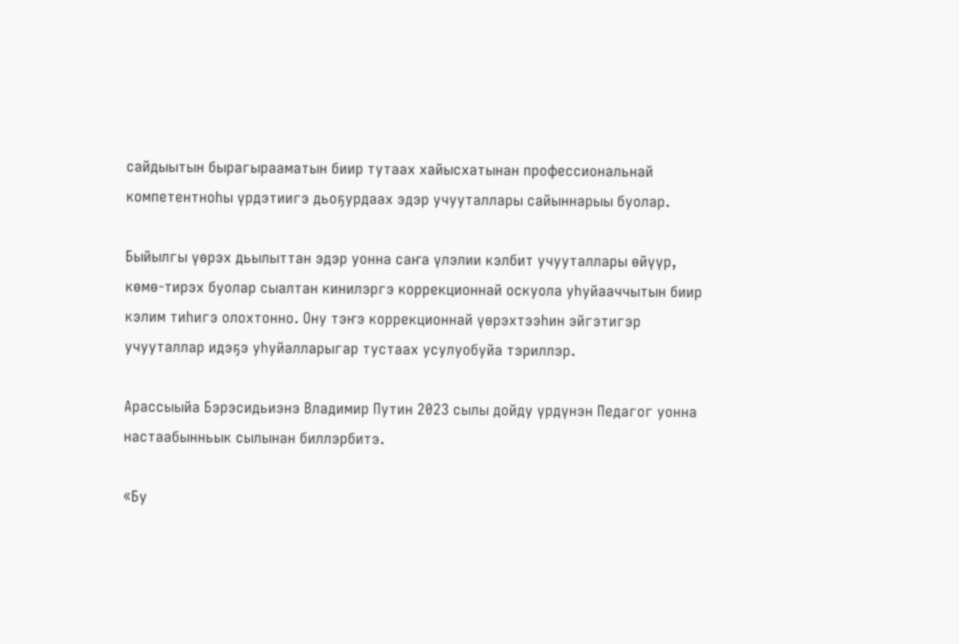сайдыытын бырагырааматын биир тутаах хайысхатынан профессиональнай компетентноһы үрдэтиигэ дьоҕурдаах эдэр учууталлары сайыннарыы буолар.

Быйылгы үөрэх дьылыттан эдэр уонна саҥа үлэлии кэлбит учууталлары өйүүр, көмө-тирэх буолар сыалтан кинилэргэ коррекционнай оскуола уһуйааччытын биир кэлим тиһигэ олохтонно. Ону тэҥэ коррекционнай үөрэхтээһин эйгэтигэр учууталлар идэҕэ уһуйалларыгар тустаах усулуобуйа тэриллэр.

Арассыыйа Бэрэсидьиэнэ Владимир Путин 2023 сылы дойду үрдүнэн Педагог уонна настаабынньык сылынан биллэрбитэ.

«Бу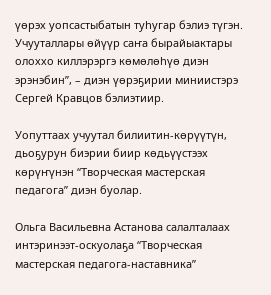үөрэх уопсастыбатын туһугар бэлиэ түгэн. Учууталлары өйүүр саҥа бырайыактары олоххо киллэрэргэ көмөлөһүө диэн эрэнэбин”, – диэн үөрэҕирии миниистэрэ Сергей Кравцов бэлиэтиир.

Уопуттаах учуутал билиитин-көрүүтүн, дьоҕурун биэрии биир көдьүүстээх көрүҥүнэн “Творческая мастерская педагога” диэн буолар.

Ольга Васильевна Астанова салалталаах интэринээт-оскуолаҕа “Творческая мастерская педагога-наставника”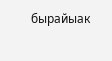бырайыак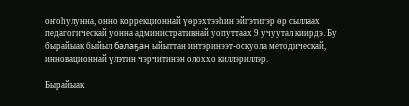оҥоһулунна, онно коррекционнай үөрэхтээһин эйгэтигэр өр сыллаах педагогическай уонна административнай уопуттаах 9 учуутал киирдэ. Бу бырайыак быйыл балаҕан ыйыттан интэринээт-оскуола методическай, инновационнай үлэтин чэрчитинэн олоххо киллэриллэр.

Бырайыак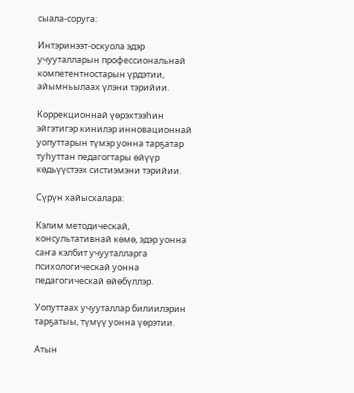сыала-соруга:

Интэринээт-оскуола эдэр учууталларын профессиональнай компетентностарын үрдэтии, айымньылаах үлэни тэрийии.

Коррекционнай үөрэхтээһин эйгэтигэр кинилэр инновационнай уопуттарын түмэр уонна тарҕатар туһуттан педагогтары өйүүр көдьүүстээх систиэмэни тэрийии.

Сүрүн хайысхалара:

Кэлим методическай, консультативнай көмө, эдэр уонна саҥа кэлбит учууталларга психологическай уонна педагогическай өйөбүллэр.

Уопуттаах учууталлар билиилэрин тарҕатыы, түмүү уонна үөрэтии.

Атын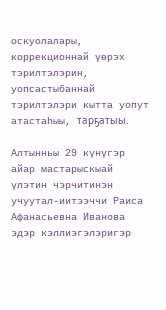оскуолалары, коррекционнай үөрэх тэрилтэлэрин, уопсастыбаннай тэрилтэлэри кытта уопут атастаһыы, тарҕатыы.

Алтынньы 29 күнүгэр айар мастарыскыай үлэтин чэрчитинэн учуутал-иитээччи Раиса Афанасьевна Иванова эдэр кэллиэгэлэригэр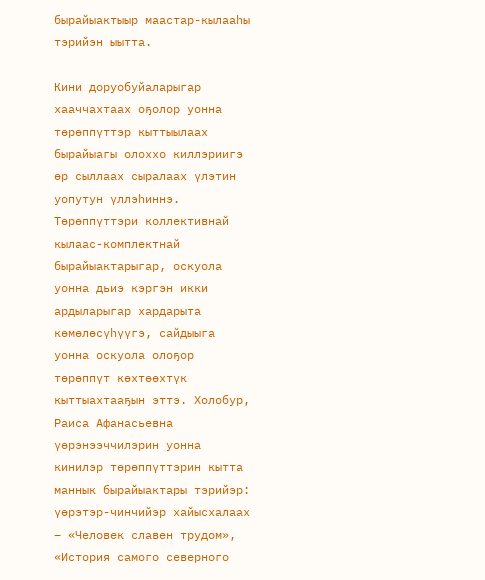бырайыактыыр маастар-кылааһы тэрийэн ыытта.

Кини доруобуйаларыгар хааччахтаах оҕолор уонна төрөппүттэр кыттыылаах  бырайыагы олоххо киллэриигэ өр сыллаах сыралаах үлэтин уопутун үллэһиннэ. Төрөппүттэри коллективнай кылаас-комплектнай бырайыактарыгар, оскуола уонна дьиэ кэргэн икки ардыларыгар хардарыта көмөлөсүһүүгэ, сайдыыга уонна оскуола олоҕор төрөппүт көхтөөхтүк кыттыахтааҕын эттэ. Холобур, Раиса Афанасьевна үөрэнээччилэрин уонна кинилэр төрөппүттэрин кытта маннык бырайыактары тэрийэр: үөрэтэр-чинчийэр хайысхалаах – «Человек славен трудом», «История самого северного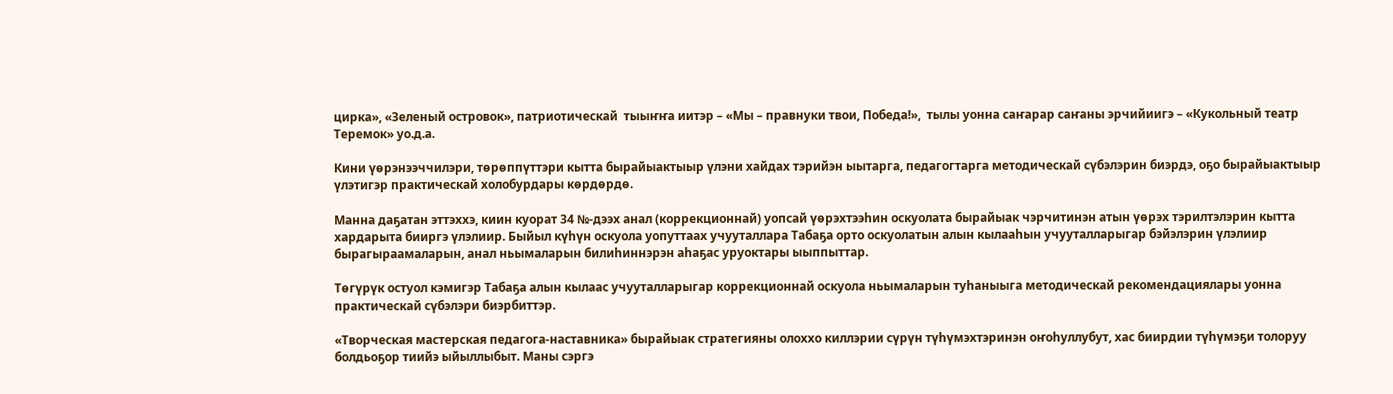цирка», «Зеленый островок», патриотическай  тыыҥҥа иитэр – «Мы – правнуки твои, Победа!»,  тылы уонна саҥарар саҥаны эрчийиигэ – «Кукольный театр Теремок» уо.д.а.

Кини үөрэнээччилэри, төрөппүттэри кытта бырайыактыыр үлэни хайдах тэрийэн ыытарга, педагогтарга методическай сүбэлэрин биэрдэ, оҕо бырайыактыыр үлэтигэр практическай холобурдары көрдөрдө.

Манна даҕатан эттэххэ, киин куорат 34 №-дээх анал (коррекционнай) уопсай үөрэхтээһин оскуолата бырайыак чэрчитинэн атын үөрэх тэрилтэлэрин кытта хардарыта бииргэ үлэлиир. Быйыл күһүн оскуола уопуттаах учууталлара Табаҕа орто оскуолатын алын кылааһын учууталларыгар бэйэлэрин үлэлиир бырагыраамаларын, анал ньымаларын билиһиннэрэн аһаҕас уруоктары ыыппыттар.

Төгүрүк остуол кэмигэр Табаҕа алын кылаас учууталларыгар коррекционнай оскуола ньымаларын туһаныыга методическай рекомендациялары уонна  практическай сүбэлэри биэрбиттэр.

«Творческая мастерская педагога-наставника» бырайыак стратегияны олоххо киллэрии сүрүн түһүмэхтэринэн оҥоһуллубут, хас биирдии түһүмэҕи толоруу болдьоҕор тиийэ ыйыллыбыт. Маны сэргэ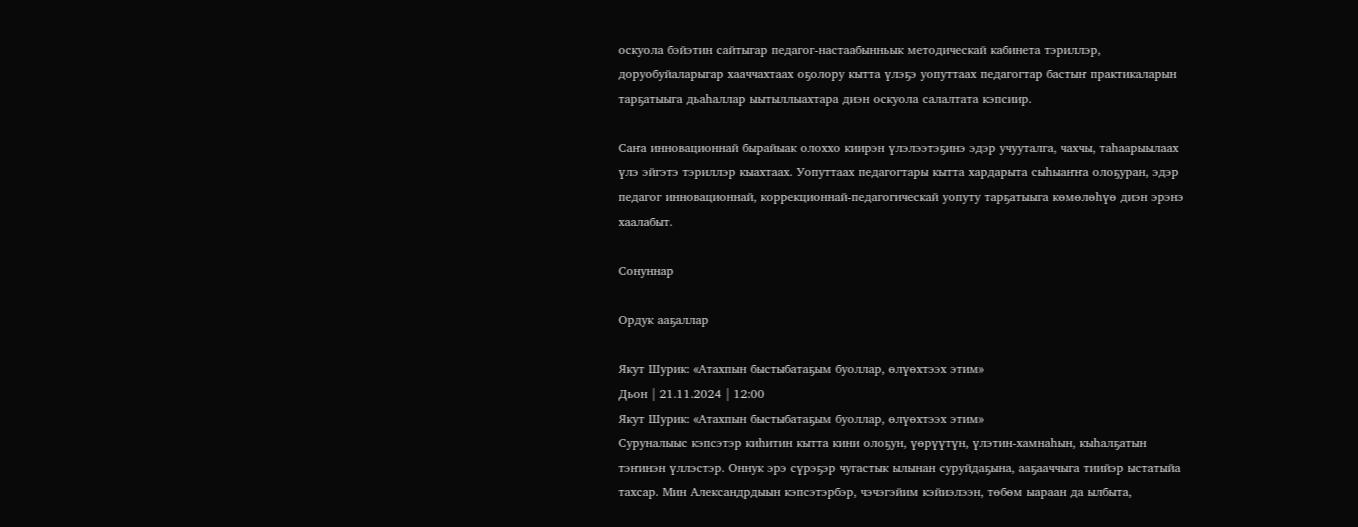оскуола бэйэтин сайтыгар педагог-настаабынньык методическай кабинета тэриллэр, доруобуйаларыгар хааччахтаах оҕолору кытта үлэҕэ уопуттаах педагогтар бастыҥ практикаларын тарҕатыыга дьаһаллар ыытыллыахтара диэн оскуола салалтата кэпсиир.

Саҥа инновационнай бырайыак олоххо киирэн үлэлээтэҕинэ эдэр учууталга, чахчы, таһаарыылаах үлэ эйгэтэ тэриллэр кыахтаах. Уопуттаах педагогтары кытта хардарыта сыһыаҥҥа олоҕуран, эдэр педагог инновационнай, коррекционнай-педагогическай уопуту тарҕатыыга көмөлөһүө диэн эрэнэ хаалабыт.

Сонуннар

Ордук ааҕаллар

Якут Шурик: «Атахпын быстыбатаҕым буоллар, өлүөхтээх этим»
Дьон | 21.11.2024 | 12:00
Якут Шурик: «Атахпын быстыбатаҕым буоллар, өлүөхтээх этим»
Суруналыыс кэпсэтэр киһитин кытта кини олоҕун, үөрүүтүн, үлэтин-хамнаһын, кыһалҕатын тэҥинэн үллэстэр. Оннук эрэ сүрэҕэр чугастык ылынан суруйдаҕына, ааҕааччыга тиийэр ыстатыйа тахсар. Мин Александрдыын кэпсэтэрбэр, чэчэгэйим кэйиэлээн, төбөм ыараан да ылбыта,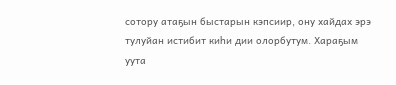сотору атаҕын быстарын кэпсиир, ону хайдах эрэ тулуйан истибит киһи дии олорбутум. Хараҕым уута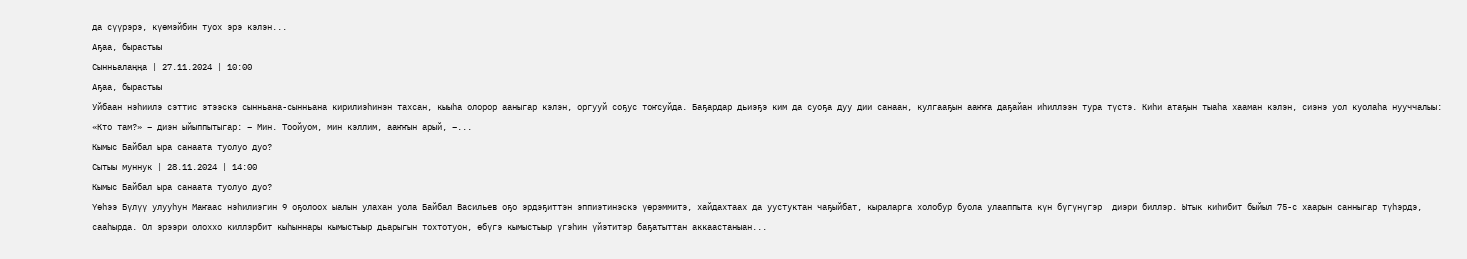да сүүрэрэ, күөмэйбин туох эрэ кэлэн...
Аҕаа, бырастыы
Сынньалаңңа | 27.11.2024 | 10:00
Аҕаа, бырастыы
Уйбаан нэһиилэ сэттис этээскэ сынньана-сынньана кирилиэһинэн тахсан, кыыһа олорор ааныгар кэлэн, оргууй соҕус тоҥсуйда. Баҕардар дьиэҕэ ким да суоҕа дуу дии санаан, кулгааҕын ааҥҥа даҕайан иһиллээн тура түстэ. Киһи атаҕын тыаһа хааман кэлэн, сиэнэ уол куолаһа нууччалыы: «Кто там?» – диэн ыйыппытыгар: – Мин. Тоойуом, мин кэллим, ааҥҥын арый, –...
Кымыс Байбал ыра санаата туолуо дуо?
Сытыы муннук | 28.11.2024 | 14:00
Кымыс Байбал ыра санаата туолуо дуо?
Үөһээ Бүлүү улууһун Маҥаас нэһилиэгин 9 оҕолоох ыалын улахан уола Байбал Васильев оҕо эрдэҕиттэн эппиэтинэскэ үөрэммитэ, хайдахтаах да уустуктан чаҕыйбат, кыраларга холобур буола улааппыта күн бүгүнүгэр  диэри биллэр. Ытык киһибит быйыл 75-с хаарын санныгар түһэрдэ, сааһырда. Ол эрээри олоххо киллэрбит кыһыннары кымыстыыр дьарыгын тохтотуон, өбүгэ кымыстыыр үгэһин үйэтитэр баҕатыттан аккаастаныан...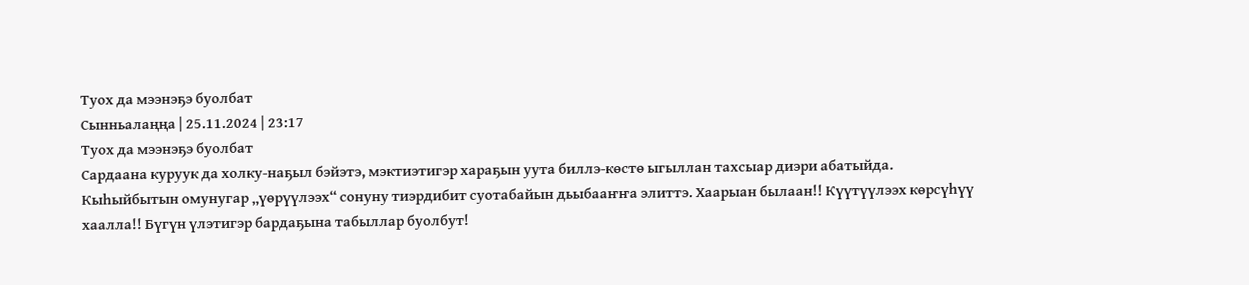Туох да мээнэҕэ буолбат
Сынньалаңңа | 25.11.2024 | 23:17
Туох да мээнэҕэ буолбат
Сардаана куруук да холку-наҕыл бэйэтэ, мэктиэтигэр хараҕын уута биллэ-көстө ыгыллан тахсыар диэри абатыйда. Кыһыйбытын омунугар „үөрүүлээх“ сонуну тиэрдибит суотабайын дьыбааҥҥа элиттэ. Хаарыан былаан!! Күүтүүлээх көрсүһүү хаалла!! Бүгүн үлэтигэр бардаҕына табыллар буолбут!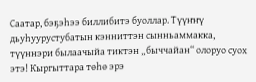Саатар, бэҕэһээ биллибитэ буоллар. Түүҥҥү дьуһуурустубатын кэнниттэн сынньаммакка, түүннэри былаачыйа тиктэн „быччайан“ олоруо суох этэ! Кыргыттара төһө эрэ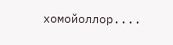хомойоллор....